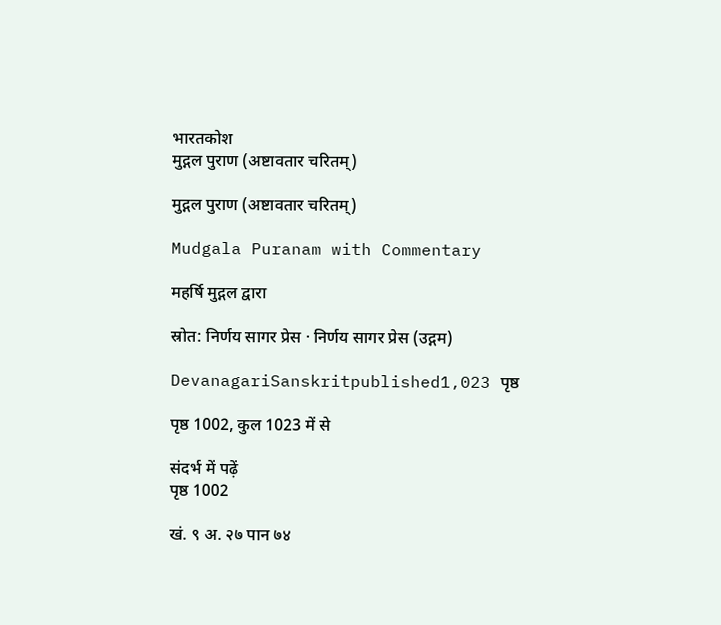भारतकोश
मुद्गल पुराण (अष्टावतार चरितम्)

मुद्गल पुराण (अष्टावतार चरितम्)

Mudgala Puranam with Commentary

महर्षि मुद्गल द्वारा

स्रोत: निर्णय सागर प्रेस · निर्णय सागर प्रेस (उद्गम)

DevanagariSanskritpublished1,023 पृष्ठ

पृष्ठ 1002, कुल 1023 में से

संदर्भ में पढ़ें
पृष्ठ 1002

खं. ९ अ. २७ पान ७४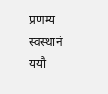प्रणम्य स्वस्थानं ययौ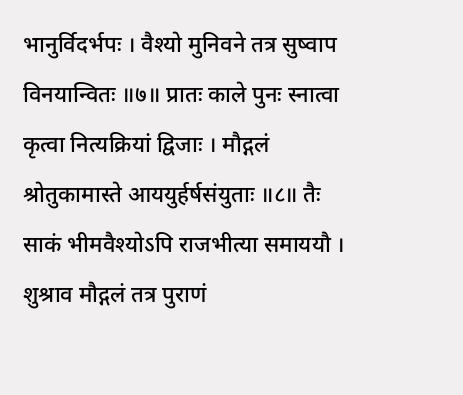भानुर्विदर्भपः । वैश्यो मुनिवने तत्र सुष्वाप विनयान्वितः ॥७॥ प्रातः काले पुनः स्नात्वा कृत्वा नित्यक्रियां द्विजाः । मौद्गलं श्रोतुकामास्ते आययुर्हर्षसंयुताः ॥८॥ तैः साकं भीमवैश्योऽपि राजभीत्या समाययौ । शुश्राव मौद्गलं तत्र पुराणं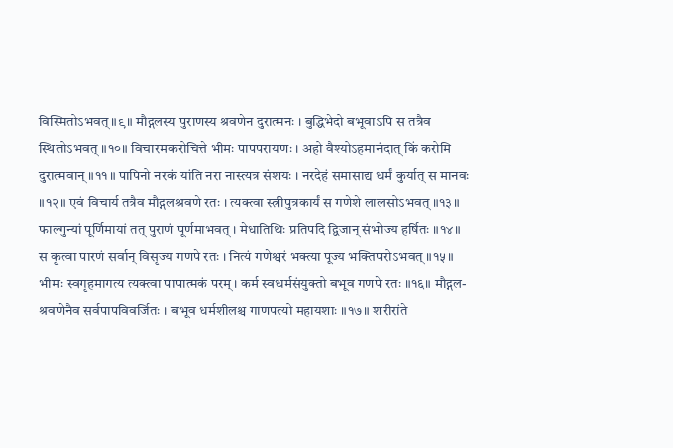विस्मितोऽभवत् ॥९॥ मौद्गलस्य पुराणस्य श्रवणेन दुरात्मनः । बुद्धिभेदो बभूवाऽपि स तत्रैव स्थितोऽभवत् ॥१०॥ विचारमकरोचित्ते भीमः पापपरायणः । अहो वैश्योऽहमानंदात् किं करोमि दुरात्मवान् ॥११॥ पापिनो नरकं यांति नरा नास्त्यत्र संशयः । नरदेहं समासाद्य धर्मं कुर्यात् स मानवः ॥१२॥ एवं विचार्य तत्रैव मौद्गलश्रवणे रतः । त्यक्त्वा स्त्रीपुत्रकार्यं स गणेशे लालसोऽभवत् ॥१३॥ फाल्गुन्यां पूर्णिमायां तत् पुराणं पूर्णमाभवत् । मेधातिथिः प्रतिपदि द्विजान् संभोज्य हर्षितः ॥१४॥ स कृत्वा पारणं सर्वान् विसृज्य गणपे रतः । नित्यं गणेश्वरं भक्त्या पूज्य भक्तिपरोऽभवत् ॥१५॥ भीमः स्वगृहमागत्य त्यक्त्वा पापात्मकं परम् । कर्म स्वधर्मसंयुक्तो बभूव गणपे रतः ॥१६॥ मौद्गल- श्रवणेनैव सर्वपापविवर्जितः । बभूव धर्मशीलश्च गाणपत्यो महायशाः ॥१७॥ शरीरांते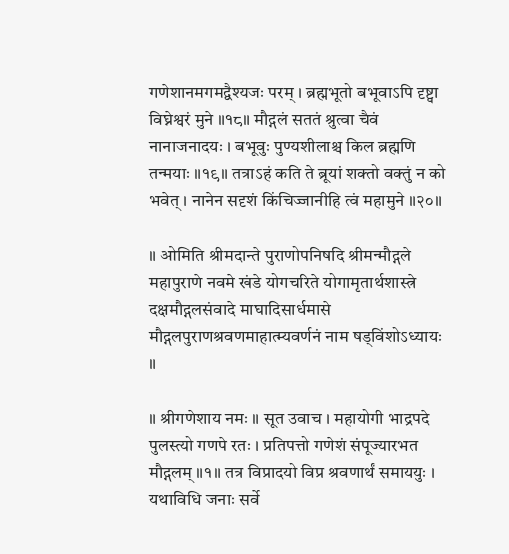गणेशानमगमद्वैश्यजः परम् । ब्रह्मभूतो बभूवाऽपि दृष्ट्वा विघ्नेश्वरं मुने ॥१८॥ मौद्गलं सततं श्रुत्वा चैवं नानाजनादयः । बभूवुः पुण्यशीलाश्च किल ब्रह्मणि तन्मयाः ॥१९॥ तत्राऽहं कति ते ब्रूयां शक्तो वक्तुं न को भवेत् । नानेन सदृशं किंचिज्जानीहि त्वं महामुने ॥२०॥

॥ ओमिति श्रीमदान्ते पुराणोपनिषदि श्रीमन्मौद्गले महापुराणे नवमे खंडे योगचरिते योगामृतार्थशास्त्रे दक्षमौद्गलसंवादे माघादिसार्धमासे मौद्गलपुराणश्रवणमाहात्म्यवर्णनं नाम षड्‌विंशोऽध्यायः ॥

॥ श्रीगणेशाय नमः ॥ सूत उवाच । महायोगी भाद्रपदे पुलस्त्यो गणपे रतः । प्रतिपत्तो गणेशं संपूज्यारभत मौद्गलम् ॥१॥ तत्र विप्रादयो विप्र श्रवणार्थं समाययुः । यथाविधि जनाः सर्वे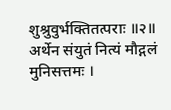शुश्रुवुर्भक्तितत्पराः ॥२॥ अर्थेन संयुतं नित्यं मौद्गलं मुनिसत्तमः ।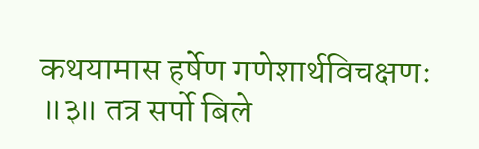कथयामास हर्षेण गणेशार्थविचक्षणः ॥३॥ तत्र सर्पो बिले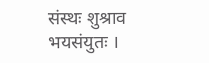संस्थः शुश्राव भयसंयुतः ।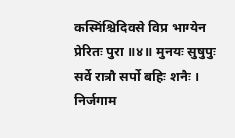कस्मिंश्चिदिवसे विप्र भाग्येन प्रेरितः पुरा ॥४॥ मुनयः सुषुपुः सर्वे रात्रौ सर्पो बहिः शनैः । निर्जगाम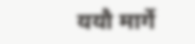ययौ मार्गे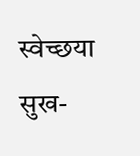स्वेच्छया सुख-